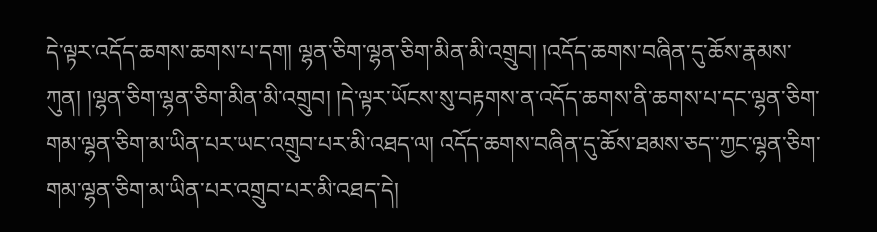དེ་ལྟར་འདོད་ཆགས་ཆགས་པ་དག། ལྷན་ཅིག་ལྷན་ཅིག་མིན་མི་འགྲུབ། །འདོད་ཆགས་བཞིན་དུ་ཆོས་རྣམས་ཀུན། །ལྷན་ཅིག་ལྷན་ཅིག་མིན་མི་འགྲུབ། །དེ་ལྟར་ཡོངས་སུ་བརྟགས་ན་འདོད་ཆགས་ནི་ཆགས་པ་དང་ལྷན་ཅིག་གམ་ལྷན་ཅིག་མ་ཡིན་པར་ཡང་འགྲུབ་པར་མི་འཐད་ལ། འདོད་ཆགས་བཞིན་དུ་ཆོས་ཐམས་ཅད་་ཀྱང་ལྷན་ཅིག་གམ་ལྷན་ཅིག་མ་ཡིན་པར་འགྲུབ་པར་མི་འཐད་དེ།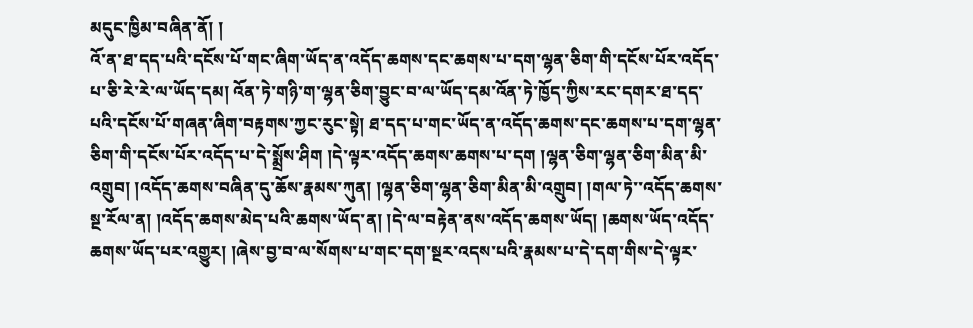མདུང་ཁྱིམ་བཞིན་ནོ། །
འོ་ན་ཐ་དད་པའི་དངོས་པོ་གང་ཞིག་ཡོད་ན་འདོད་ཆགས་དང་ཆགས་པ་དག་ལྷན་ཅིག་གི་དངོས་པོར་འདོད་པ་ཅི་རེ་རེ་ལ་ཡོད་དམ། འོན་ཏེ་གཉི་ག་ལྷན་ཅིག་བྱུང་བ་ལ་ཡོད་དམ་འོན་ཏེ་ཁྱོད་ཀྱིས་རང་དགར་ཐ་དད་པའི་དངོས་པོ་གཞན་ཞིག་བརྟགས་ཀྱང་རུང་སྟེ། ཐ་དད་པ་གང་ཡོད་ན་འདོད་ཆགས་དང་ཆགས་པ་དག་ལྷན་ཅིག་གི་དངོས་པོར་འདོད་པ་དེ་སྨྲོས་ཤིག །དེ་ལྟར་འདོད་ཆགས་ཆགས་པ་དག །ལྷན་ཅིག་ལྷན་ཅིག་མིན་མི་འགྲུབ། །འདོད་ཆགས་བཞིན་དུ་ཆོས་རྣམས་ཀུན། །ལྷན་ཅིག་ལྷན་ཅིག་མིན་མི་འགྲུབ། །གལ་ཏེ་་འདོད་ཆགས་སྔ་རོལ་ན། །འདོད་ཆགས་མེད་པའི་ཆགས་ཡོད་ན། །དེ་ལ་བརྟེན་ནས་འདོད་ཆགས་ཡོད། །ཆགས་ཡོད་འདོད་ཆགས་ཡོད་པར་འགྱུར། །ཞེས་བྱ་བ་ལ་སོགས་པ་གང་དག་སྔར་འདས་པའི་རྣམས་པ་དེ་དག་གིས་དེ་ལྟར་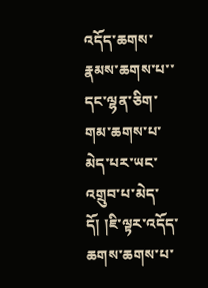འདོད་ཆགས་རྣམས་ཆགས་པ་་དང་ལྷན་ཅིག་གམ་ཆགས་པ་མེད་པར་ཡང་འགྲུབ་པ་མེད་དོ། །ཇི་ལྟར་འདོད་ཆགས་ཆགས་པ་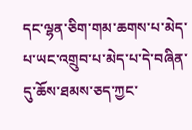དང་ལྷན་ཅིག་གམ་ཆགས་པ་མེད་པ་ཡང་འགྲུབ་པ་མེད་པ་དེ་བཞིན་དུ་ཆོས་ཐམས་ཅད་ཀྱང་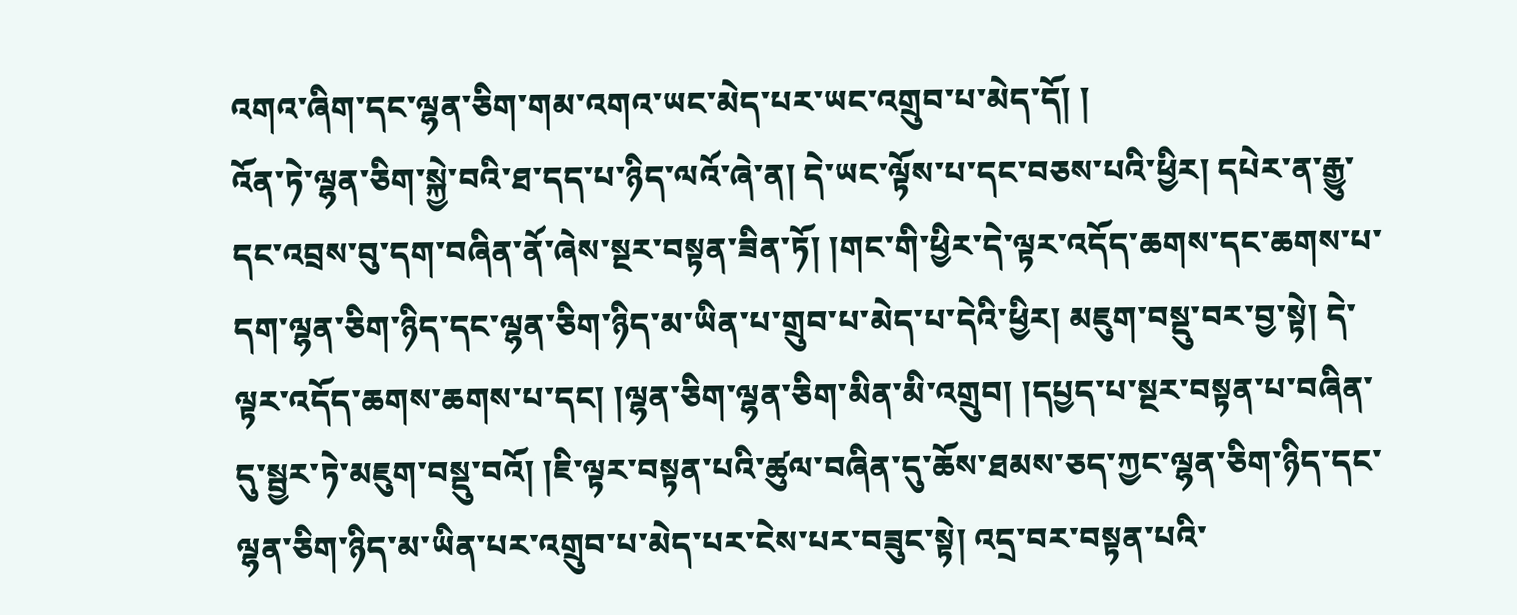འགའ་ཞིག་དང་ལྷན་ཅིག་གམ་འགའ་ཡང་མེད་པར་ཡང་འགྲུབ་པ་མེད་དོ། །
འོན་ཏེ་ལྷན་ཅིག་སྐྱེ་བའི་ཐ་དད་པ་ཉིད་ལའོ་ཞེ་ན། དེ་ཡང་ལྟོས་པ་དང་བཅས་པའི་ཕྱིར། དཔེར་ན་རྒྱུ་དང་འབྲས་བུ་དག་བཞིན་ནོ་ཞེས་སྔར་བསྟན་ཟིན་ཏོ། །གང་གི་ཕྱིར་དེ་ལྟར་འདོད་ཆགས་དང་ཆགས་པ་དག་ལྷན་ཅིག་ཉིད་དང་ལྷན་ཅིག་ཉིད་མ་ཡིན་པ་གྲུབ་པ་མེད་པ་དེའི་ཕྱིར། མཇུག་བསྡུ་བར་བྱ་སྟེ། དེ་ལྟར་འདོད་ཆགས་ཆགས་པ་དང། །ལྷན་ཅིག་ལྷན་ཅིག་མིན་མི་འགྲུབ། །དཔྱད་པ་སྔར་བསྟན་པ་བཞིན་དུ་སྦྱར་ཏེ་མཇུག་བསྡུ་བའོ། །ཇི་ལྟར་བསྟན་པའི་ཚུལ་བཞིན་དུ་ཆོས་ཐམས་ཅད་ཀྱང་ལྷན་ཅིག་ཉིད་དང་ལྷན་ཅིག་ཉིད་མ་ཡིན་པར་འགྲུབ་པ་མེད་པར་ངེས་པར་བཟུང་སྟེ། འདྲ་བར་བསྟན་པའི་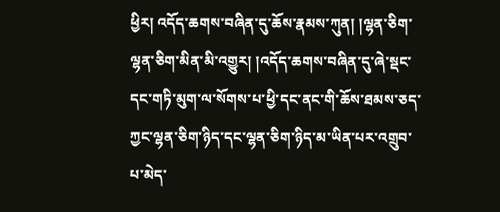ཕྱིར། འདོད་ཆགས་བཞིན་དུ་ཆོས་རྣམས་ཀུན། །ལྷན་ཅིག་ལྷན་ཅིག་མིན་མི་འགྱུར། །འདོད་ཆགས་བཞིན་དུ་ཞེ་སྡང་དང་གཏི་མུག་ལ་སོགས་པ་ཕྱི་དང་ནང་གི་ཆོས་ཐམས་ཅད་ཀྱང་ལྷན་ཅིག་ཉིད་དང་ལྷན་ཅིག་ཉིད་མ་ཡིན་པར་འགྲུབ་པ་མེད་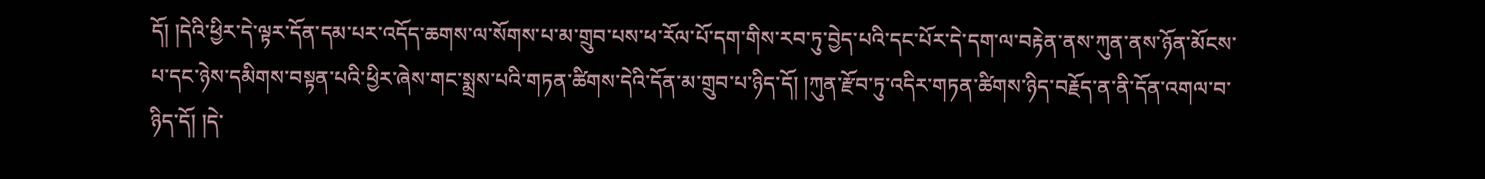དོ། །དེའི་ཕྱིར་དེ་ལྟར་དོན་དམ་པར་འདོད་ཆགས་ལ་སོགས་པ་མ་གྲུབ་པས་ཕ་རོལ་པོ་དག་གིས་རབ་ཏུ་བྱེད་པའི་དང་པོར་དེ་དག་ལ་བརྟེན་ནས་ཀུན་ནས་ཉོན་མོངས་པ་དང་ཉེས་དམིགས་བསྟན་པའི་ཕྱིར་ཞེས་གང་སྨྲས་པའི་གཏན་ཚིགས་དེའི་དོན་མ་གྲུབ་པ་ཉིད་དོ། །ཀུན་རྫོབ་ཏུ་འདིར་གཏན་ཚིགས་ཉིད་བརྗོད་ན་ནི་དོན་འགལ་བ་ཉིད་དོ། །དེ་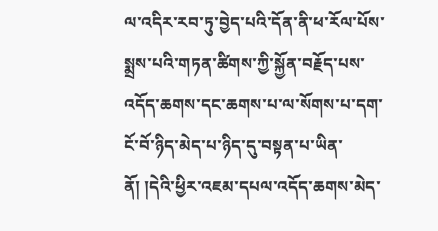ལ་འདིར་རབ་ཏུ་བྱེད་པའི་དོན་ནི་ཕ་རོལ་པོས་སྨྲས་པའི་གཏན་ཚིགས་ཀྱི་སྐྱོན་བརྗོད་པས་འདོད་ཆགས་དང་ཆགས་པ་ལ་སོགས་པ་དག་ངོ་བོ་ཉིད་མེད་པ་ཉིད་དུ་བསྟན་པ་ཡིན་ནོ། །དེའི་ཕྱིར་འཇམ་དཔལ་འདོད་ཆགས་མེད་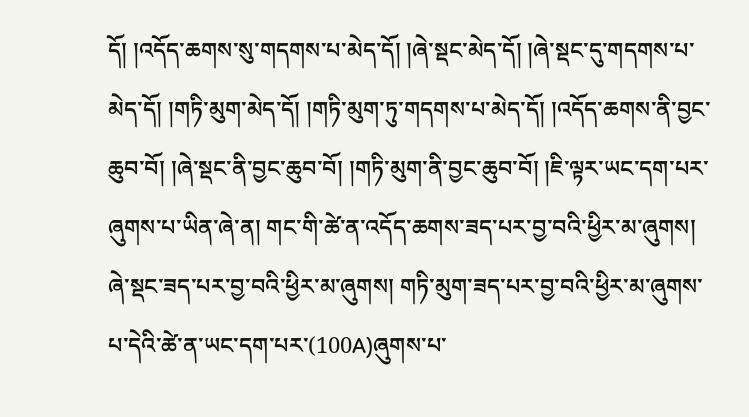དོ། །འདོད་ཆགས་སུ་གདགས་པ་མེད་དོ། །ཞེ་སྡང་མེད་དོ། །ཞེ་སྡང་དུ་གདགས་པ་མེད་དོ། །གཏི་མུག་མེད་དོ། །གཏི་མུག་ཏུ་གདགས་པ་མེད་དོ། །འདོད་ཆགས་ནི་བྱང་ཆུབ་བོ། །ཞེ་སྡང་ནི་བྱང་ཆུབ་བོ། །གཏི་མུག་ནི་བྱང་ཆུབ་བོ། །ཇི་ལྟར་ཡང་དག་པར་ཞུགས་པ་ཡིན་ཞེ་ན། གང་གི་ཚེ་ན་འདོད་ཆགས་ཟད་པར་བྱ་བའི་ཕྱིར་མ་ཞུགས། ཞེ་སྡང་ཟད་པར་བྱ་བའི་ཕྱིར་མ་ཞུགས། གཏི་མུག་ཟད་པར་བྱ་བའི་ཕྱིར་མ་ཞུགས་པ་དེའི་ཚེ་ན་ཡང་དག་པར་(100A)ཞུགས་པ་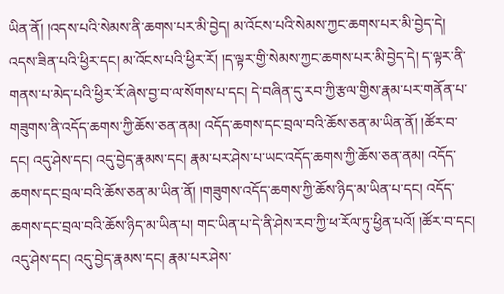ཡིན་ནོ། །འདས་པའི་སེམས་ནི་ཆགས་པར་མི་བྱེད། མ་འོངས་པའི་སེམས་ཀྱང་ཆགས་པར་མི་བྱེད་དེ། འདས་ཟིན་པའི་ཕྱིར་དང། མ་འོངས་པའི་ཕྱིར་རོ། །ད་ལྟར་གྱི་སེམས་ཀྱང་ཆགས་པར་མི་བྱེད་དེ། ད་ལྟར་ནི་གནས་པ་མེད་པའི་ཕྱིར་རོ་ཞེས་བྱ་བ་ལ་སོགས་པ་དང། དེ་བཞིན་དུ་རབ་ཀྱི་རྩལ་གྱིས་རྣམ་པར་གནོན་པ་གཟུགས་ནི་འདོད་ཆགས་ཀྱི་ཆོས་ཅན་ནམ། འདོད་ཆགས་དང་བྲལ་བའི་ཆོས་ཅན་མ་ཡིན་ནོ། །ཚོར་བ་དང། འདུ་ཤེས་དང། འདུ་བྱེད་རྣམས་དང། རྣམ་པར་ཤེས་པ་ཡང་འདོད་ཆགས་ཀྱི་ཆོས་ཅན་ནམ། འདོད་ཆགས་དང་བྲལ་བའི་ཆོས་ཅན་མ་ཡིན་ནོ། །གཟུགས་འདོད་ཆགས་ཀྱི་ཆོས་ཉིད་མ་ཡིན་པ་དང། འདོད་ཆགས་དང་བྲལ་བའི་ཆོས་ཉིད་མ་ཡིན་པ། གང་ཡིན་པ་དེ་ནི་ཤེས་རབ་ཀྱི་ཕ་རོལ་ཏུ་ཕྱིན་པའོ། །ཚོར་བ་དང། འདུ་ཤེས་དང། འདུ་བྱེད་རྣམས་དང། རྣམ་པར་ཤེས་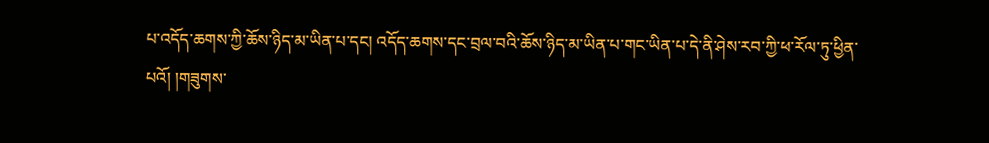པ་འདོད་ཆགས་ཀྱི་ཆོས་ཉིད་མ་ཡིན་པ་དང། འདོད་ཆགས་དང་བྲལ་བའི་ཆོས་ཉིད་མ་ཡིན་པ་གང་ཡིན་པ་དེ་ནི་ཤེས་རབ་ཀྱི་ཕ་རོལ་ཏུ་ཕྱིན་པའོ། །གཟུགས་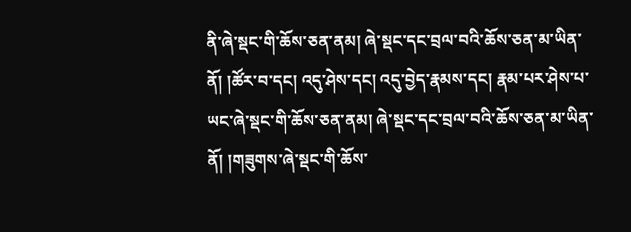ནི་ཞེ་སྡང་གི་ཆོས་ཅན་ནམ། ཞེ་སྡང་དང་བྲལ་བའི་ཆོས་ཅན་མ་ཡིན་ནོ། །ཚོར་བ་དང། འདུ་ཤེས་དང། འདུ་བྱེད་རྣམས་དང། རྣམ་པར་ཤེས་པ་ཡང་ཞེ་སྡང་གི་ཆོས་ཅན་ནམ། ཞེ་སྡང་དང་བྲལ་བའི་ཆོས་ཅན་མ་ཡིན་ནོ། །གཟུགས་ཞེ་སྡང་གི་ཆོས་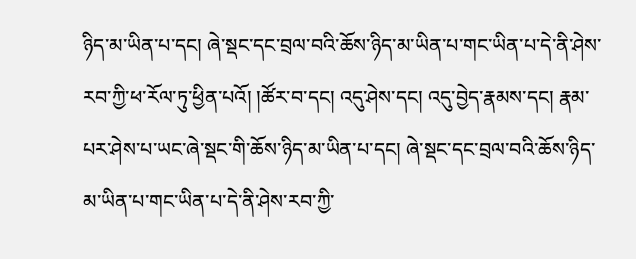ཉིད་མ་ཡིན་པ་དང། ཞེ་སྡང་དང་བྲལ་བའི་ཆོས་ཉིད་མ་ཡིན་པ་གང་ཡིན་པ་དེ་ནི་ཤེས་རབ་ཀྱི་ཕ་རོལ་ཏུ་ཕྱིན་པའོ། །ཚོར་བ་དང། འདུ་ཤེས་དང། འདུ་བྱེད་རྣམས་དང། རྣམ་པར་ཤེས་པ་ཡང་ཞེ་སྡང་གི་ཆོས་ཉིད་མ་ཡིན་པ་དང། ཞེ་སྡང་དང་བྲལ་བའི་ཆོས་ཉིད་མ་ཡིན་པ་གང་ཡིན་པ་དེ་ནི་ཤེས་རབ་ཀྱི་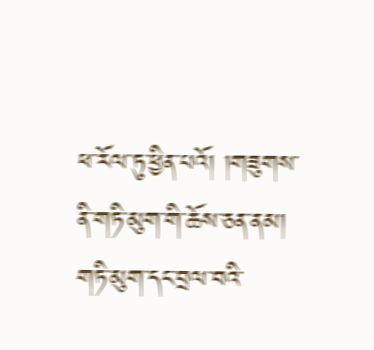ཕ་རོལ་ཏུ་ཕྱིན་པའོ། །གཟུགས་ནི་གཏི་མུག་གི་ཆོས་ཅན་ནམ། གཏི་མུག་དང་བྲལ་བའི་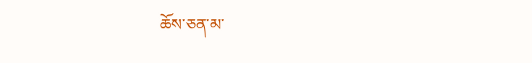ཆོས་ཅན་མ་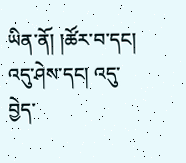ཡིན་ནོ། །ཚོར་བ་དང། འདུ་ཤེས་དང། འདུ་བྱེད་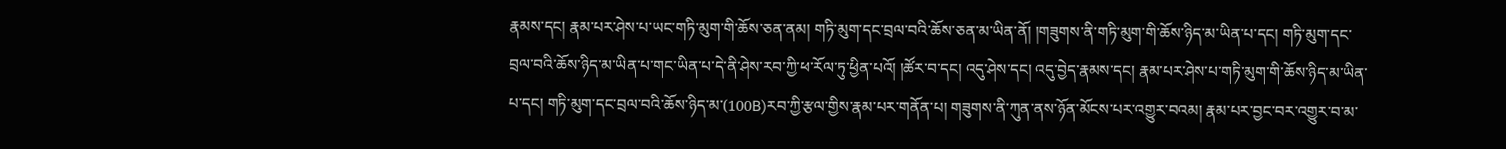རྣམས་དང། རྣམ་པར་ཤེས་པ་ཡང་གཏི་མུག་གི་ཆོས་ཅན་ནམ། གཏི་མུག་དང་བྲལ་བའི་ཆོས་ཅན་མ་ཡིན་ནོ། །གཟུགས་ནི་གཏི་མུག་གི་ཆོས་ཉིད་མ་ཡིན་པ་དང། གཏི་མུག་དང་བྲལ་བའི་ཆོས་ཉིད་མ་ཡིན་པ་གང་ཡིན་པ་དེ་ནི་ཤེས་རབ་ཀྱི་ཕ་རོལ་ཏུ་ཕྱིན་པའོ། །ཚོར་བ་དང། འདུ་ཤེས་དང། འདུ་བྱེད་རྣམས་དང། རྣམ་པར་ཤེས་པ་གཏི་མུག་གི་ཆོས་ཉིད་མ་ཡིན་པ་དང། གཏི་མུག་དང་བྲལ་བའི་ཆོས་ཉིད་མ་(100B)རབ་ཀྱི་རྩལ་གྱིས་རྣམ་པར་གནོན་པ། གཟུགས་ནི་ཀུན་ནས་ཉོན་མོངས་པར་འགྱུར་བའམ། རྣམ་པར་བྱང་བར་འགྱུར་བ་མ་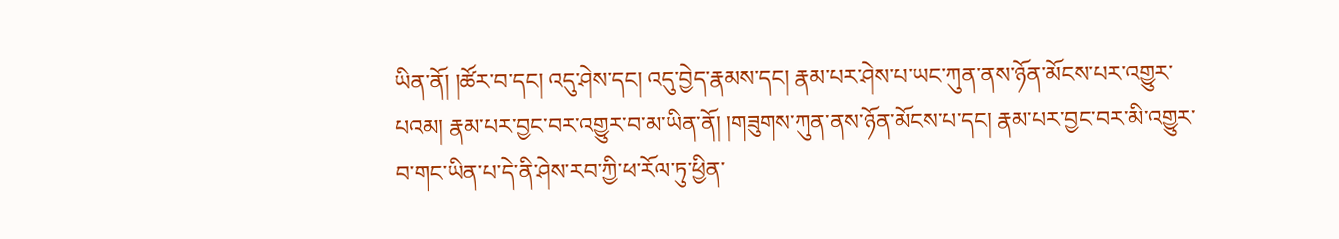ཡིན་ནོ། །ཚོར་བ་དང། འདུ་ཤེས་དང། འདུ་བྱེད་རྣམས་དང། རྣམ་པར་ཤེས་པ་ཡང་ཀུན་ནས་ཉོན་མོངས་པར་འགྱུར་པའམ། རྣམ་པར་བྱང་བར་འགྱུར་བ་མ་ཡིན་ནོ། །གཟུགས་ཀུན་ནས་ཉོན་མོངས་པ་དང། རྣམ་པར་བྱང་བར་མི་འགྱུར་བ་གང་ཡིན་པ་དེ་ནི་ཤེས་རབ་ཀྱི་ཕ་རོལ་ཏུ་ཕྱིན་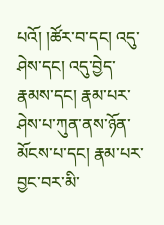པའོ། །ཚོར་བ་དང། འདུ་ཤེས་དང། འདུ་བྱེད་རྣམས་དང། རྣམ་པར་ཤེས་པ་ཀུན་ནས་ཉོན་མོངས་པ་དང། རྣམ་པར་བྱང་བར་མི་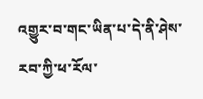འགྱུར་བ་གང་ཡིན་པ་དེ་ནི་ཤེས་རབ་ཀྱི་ཕ་རོལ་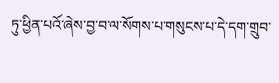ཏུ་ཕྱིན་པའོ་ཞེས་བྱ་བ་ལ་སོགས་པ་གསུངས་པ་དེ་དག་གྲུབ་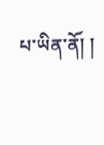པ་ཡིན་ནོ། །